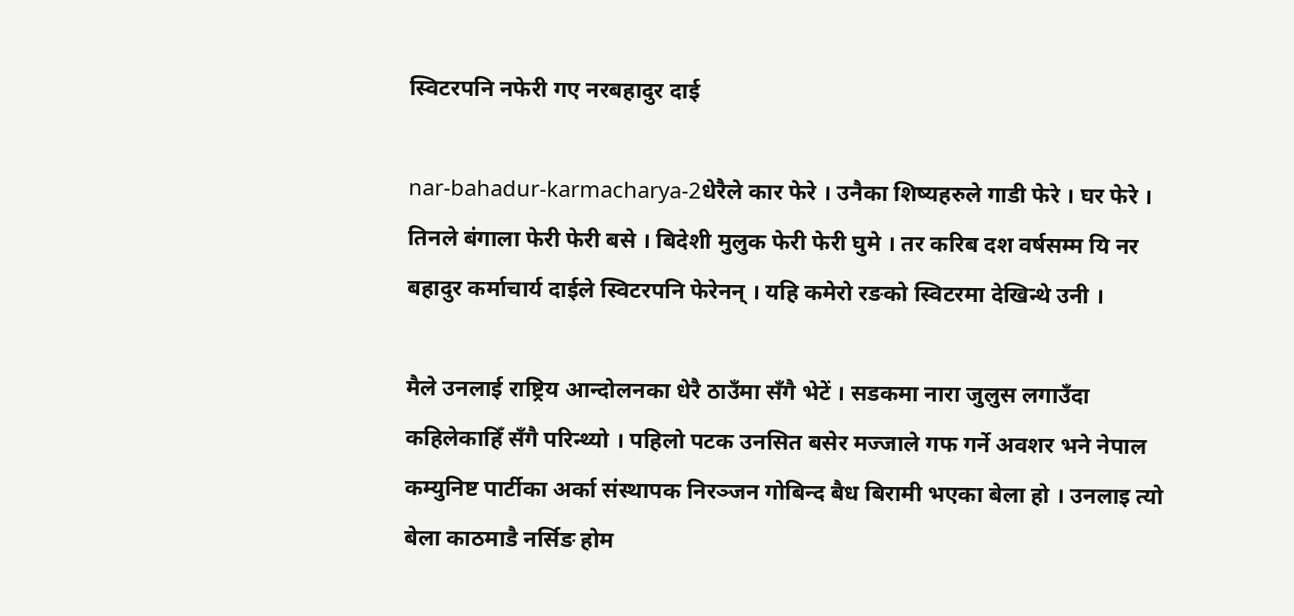स्विटरपनि नफेरी गए नरबहादुर दाई

nar-bahadur-karmacharya-2धेरैले कार फेरे । उनैका शिष्यहरुले गाडी फेरे । घर फेरे । तिनले बंगाला फेरी फेरी बसे । बिदेशी मुलुक फेरी फेरी घुमे । तर करिब दश वर्षसम्म यि नर बहादुर कर्माचार्य दाईले स्विटरपनि फेरेनन् । यहि कमेरो रङको स्विटरमा देखिन्थे उनी ।

मैले उनलाई राष्ट्रिय आन्दोलनका धेरै ठाउँमा सँगै भेटें । सडकमा नारा जुलुस लगाउँदा कहिलेकाहिँ सँगै परिन्थ्यो । पहिलो पटक उनसित बसेर मज्जाले गफ गर्ने अवशर भने नेपाल कम्युनिष्ट पार्टीका अर्का संस्थापक निरञ्जन गोबिन्द बैध बिरामी भएका बेला हो । उनलाइ त्यो बेला काठमाडै नर्सिङ होम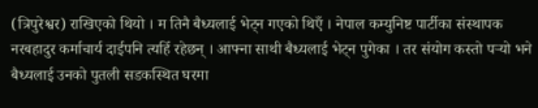(त्रिपुरेश्वर) राखिएको थियो । म तिनै बैध्यलाई भेट्न गएको थिएँ । नेपाल कम्युनिष्ट पार्टीका संस्थापक नरबहादुर कर्माचार्य दाईपनि त्यहिँ रहेछन् । आफ्ना साथी बैध्यलाई भेट्न पुगेका । तर संयोग कस्तो पर्‍यो भने बैध्यलाई उनको पुतली सडकस्थित घरमा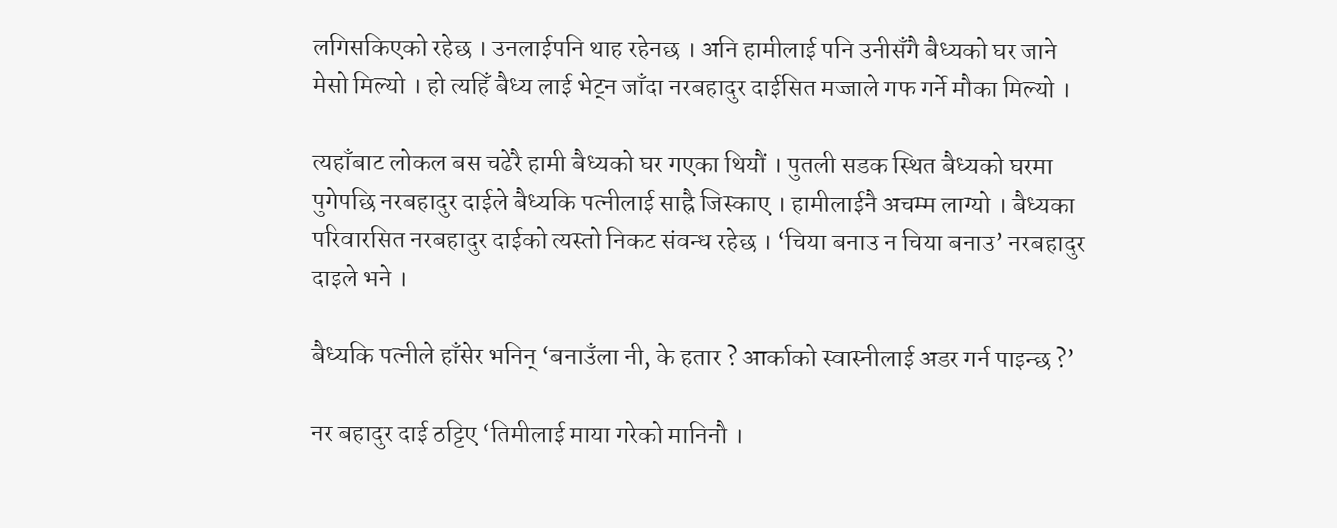लगिसकिएको रहेछ । उनलाईपनि थाह रहेनछ । अनि हामीलाई पनि उनीसँगै बैध्यको घर जाने मेसो मिल्यो । हो त्यहिँ बैध्य लाई भेट्न जाँदा नरबहादुर दाईसित मज्जाले गफ गर्ने मौका मिल्यो ।

त्यहाँबाट लोकल बस चढेरै हामी बैध्यको घर गएका थियौं । पुतली सडक स्थित बैध्यको घरमा पुगेपछि नरबहादुर दाईले बैध्यकि पत्नीलाई साह्रै जिस्काए । हामीलाईनै अचम्म लाग्यो । बैध्यका परिवारसित नरबहादुर दाईको त्यस्तो निकट संवन्ध रहेछ । ‘चिया बनाउ न चिया बनाउ’ नरबहादुर दाइले भने ।

बैध्यकि पत्नीले हाँसेर भनिन् ‘बनाउँला नी, के हतार ? आर्काको स्वास्नीलाई अडर गर्न पाइन्छ ?’

नर बहादुर दाई ठट्टिए ‘तिमीलाई माया गरेको मानिनौ ।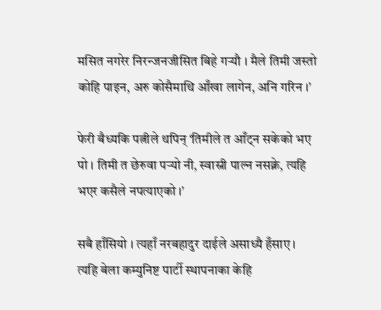मसित नगरेर निरन्जनजीसित बिहे गर्‍यौ । मैले तिमी जस्तो कोहि पाइन, अरु कोसैमाथि आँखा लागेन, अनि गरिन ।’

फेरी बैध्यकि पत्नीले थपिन् ‘तिमीले त आँट्न सकेको भए पो । तिमी त छेरुवा पर्‍यो नी, स्वास्नी पाल्न नसक्ने, त्यहि भएर कसैले नपत्याएको ।’

सबै हाँसियो । त्यहाँ नरबहादुर दाईले असाध्यै हँसाए । त्यहि बेला कम्युनिष्ट पार्टी स्थापनाका केहि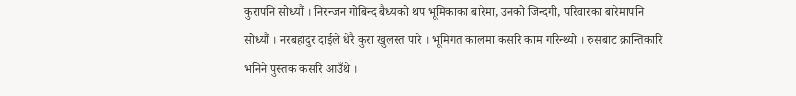कुरापनि सोध्यौं । निरन्जन गोबिन्द बैध्यको थप भूमिकाका बारेमा, उनको जिन्दगी, परिवारका बारेमापनि सोध्यौं । नरबहादुर दाईले धेरै कुरा खुलस्त पारे । भूमिगत कालमा कसरि काम गरिन्थ्यो । रुसबाट क्रान्तिकारि भनिने पुस्तक कसरि आउँथे ।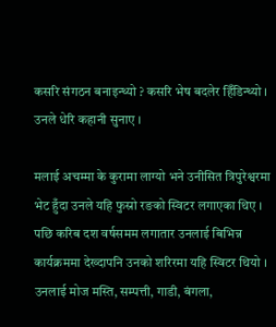कसरि संगठन बनाइन्थ्यो ? कसरि भेष बदलेर हिँडिन्थ्यो । उनले धेरि कहानी सुनाए ।

मलाई अचम्मा के कुरामा लाग्यो भने उनीसित त्रिपुरेश्वरमा भेट हुँदा उनले यहि फुस्रो रङको स्विटर लगाएका थिए । पछि करिब दश वर्षसमम लगातार उनलाई बिभिन्न कार्यक्रममा देख्दापनि उनको शरिरमा यहि स्विटर थियो । उनलाई मोज मस्ति, सम्पत्ती, गाडी, बंगला,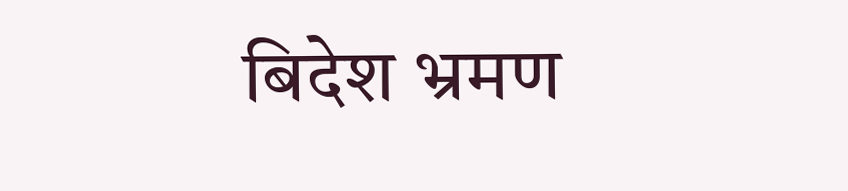बिदेश भ्रमण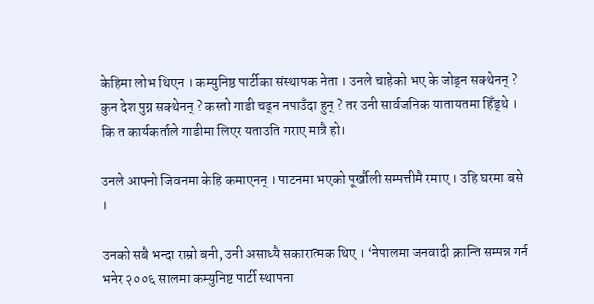केहिमा लोभ थिएन । कम्युनिष्ठ पार्टीका संस्थापक नेता । उनले चाहेको भए के जोड्न सक्थेनन् ? कुन देश पुग्न सक्थेनन् ? कस्तो गाडी चढ्न नपाउँदा हुन् ? तर उनी सार्वजनिक यातायतमा हिँड्थे । कि त कार्यकर्ताले गाडीमा लिएर यताउति गराए मात्रै हो।

उनले आफ्नो जिवनमा केहि कमाएनन् । पाटनमा भएको पूर्खौली सम्पत्तीमै रमाए । उहि घरमा बसे ।

उनको सबै भन्दा राम्रो बनी, उनी असाध्यै सकारात्मक थिए । ‘नेपालमा जनवादी क्रान्ति सम्पन्न गर्न भनेर २००६ सालमा कम्युनिष्ट पार्टी स्थापना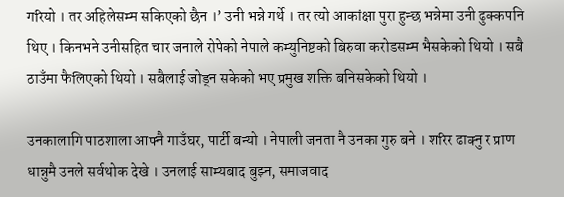गरियो । तर अहिलेसम्म सकिएको छैन ।’ उनी भन्ने गर्थे । तर त्यो आकांक्षा पुरा हुन्छ भन्नेमा उनी ढुक्कपनि थिए । किनभने उनीसहित चार जनाले रोपेको नेपाले कम्युनिष्टको बिरुवा करोडसम्म भैसकेको थियो । सबै ठाउँमा फैलिएको थियो । सबैलाई जोड्न सकेको भए प्रमुख शक्ति बनिसकेको थियो ।

उनकालागि पाठशाला आफ्नै गाउँघर, पार्टी बन्यो । नेपाली जनता नै उनका गुरु बने । शरिर ढाक्नु र प्राण धान्नुमै उनले सर्वथोक देखे । उनलाई साम्यबाद बुझ्न, समाजवाद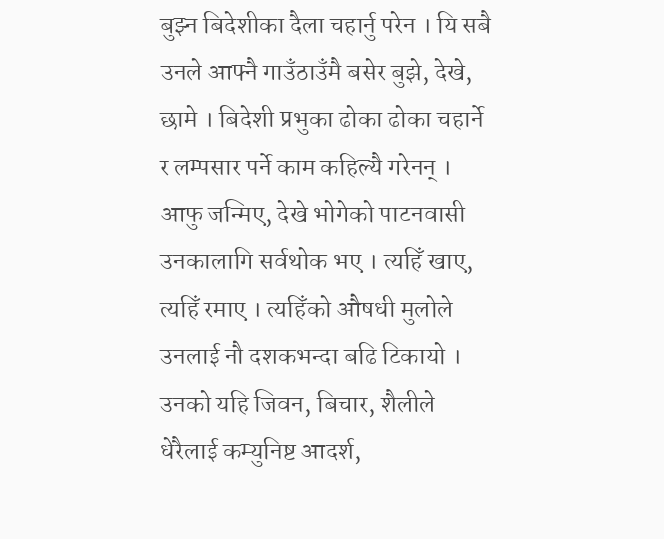बुझ्न बिदेशीका दैला चहार्नु परेन । यि सबै उनले आफ्नै गाउँठाउँमै बसेर बुझे, देखे, छामे । बिदेशी प्रभुका ढोका ढोका चहार्ने र लम्पसार पर्ने काम कहिल्यै गरेनन् । आफु जन्मिए, देखे भोगेको पाटनवासी उनकालागि सर्वथोक भए । त्यहिँ खाए, त्यहिँ रमाए । त्यहिँको औषधी मुलोले उनलाई नौ दशकभन्दा बढि टिकायो । उनको यहि जिवन, बिचार, शैलीले धेरैलाई कम्युनिष्ट आदर्श,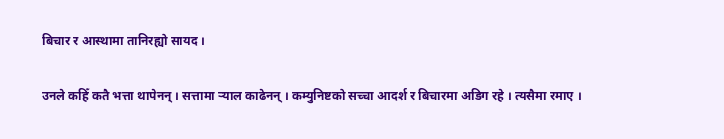बिचार र आस्थामा तानिरह्यो सायद ।

उनले कहिँ कतै भत्ता थापेनन् । सत्तामा र्‍याल काढेनन् । कम्युनिष्टको सच्चा आदर्श र बिचारमा अडिग रहे । त्यसैमा रमाए ।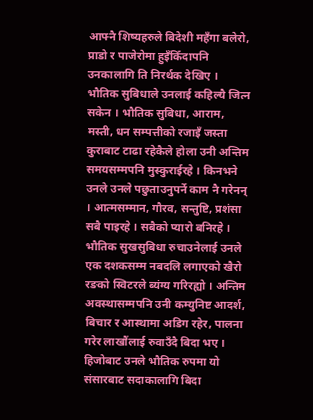आफ्नै शिष्यहरुले बिदेशी महँगा बलेरो, प्राडो र पाजेरोमा हुइँकिँदापनि उनकालागि ति निरर्थक देखिए । भौतिक सुबिधाले उनलाई कहिल्यै जित्न सकेन । भौतिक सुबिधा, आराम, मस्ती, धन सम्पत्तीको रजाइँ जस्ता कुराबाट टाढा रहेकैले होला उनी अन्तिम समयसम्मपनि मुस्कुराईरहे । किनभने उनले उनले पछुताउनुपर्ने काम नै गरेनन् । आत्मसम्मान, गौरव, सन्तुष्टि, प्रशंसा सबै पाइरहे । सबैको प्यारो बनिरहे । भौतिक सुखसुबिधा रुचाउनेलाई उनले एक दशकसम्म नबदलि लगाएको खैरो रङको स्विटरले ब्यंग्य गरिरह्यो । अन्तिम अवस्थासम्मपनि उनी कम्युनिष्ट आदर्श, बिचार र आस्थामा अडिग रहेर, पालना गरेर लाखौंलाई रुवाउँदै बिदा भए । हिजोबाट उनले भौतिक रुपमा यो संसारबाट सदाकालागि बिदा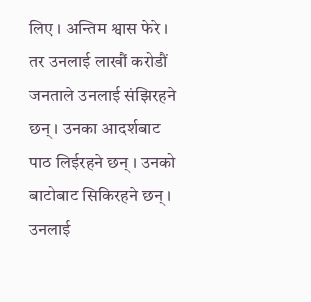लिए । अन्तिम श्वास फेरे । तर उनलाई लाखौं करोडौं जनताले उनलाई संझिरहने छन् । उनका आदर्शबाट पाठ लिईरहने छन् । उनको बाटोबाट सिकिरहने छन् । उनलाई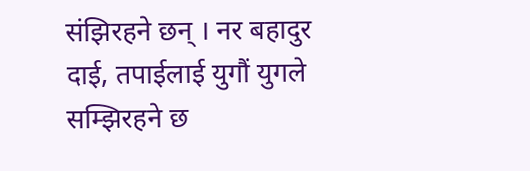संझिरहने छन् । नर बहादुर दाई, तपाईलाई युगौं युगले सम्झिरहने छ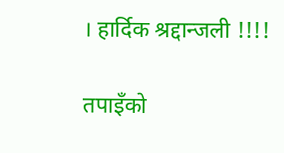। हार्दिक श्रद्दान्जली !!!!

तपाइँको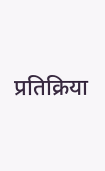प्रतिक्रिया